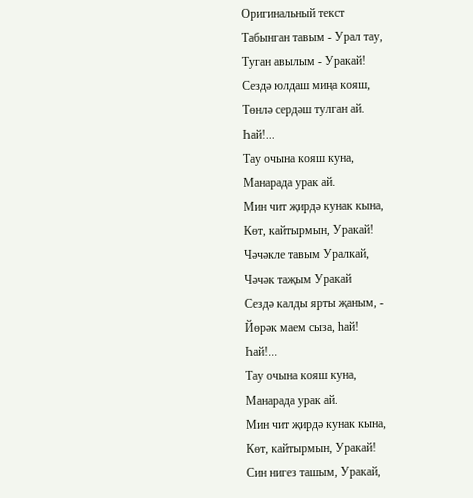Оригинальный текст
Табынган тавым - Урал тау,
Туган авылым - Уракай!
Сездә юлдаш миңа кояш,
Төнлә сердәш тулган ай.
Һай!...
Тау очына кояш куна,
Манарада урак ай.
Мин чит җирдә кунак кына,
Көт, кайтырмын, Уракай!
Чәчәкле тавым Уралкай,
Чәчәк таҗым Уракай
Сездә калды ярты җаным, -
Йөрәк маем сыза, һай!
Һай!...
Тау очына кояш куна,
Манарада урак ай.
Мин чит җирдә кунак кына,
Көт, кайтырмын, Уракай!
Син нигез ташым, Уракай,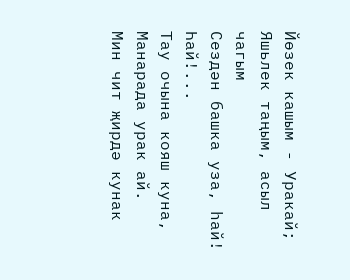Йөзек кашым - Уракай;
Яшьлек таңым, асыл чагым
Сездән башка уза, һай!
Һай!...
Тау очына кояш куна,
Манарада урак ай.
Мин чит җирдә кунак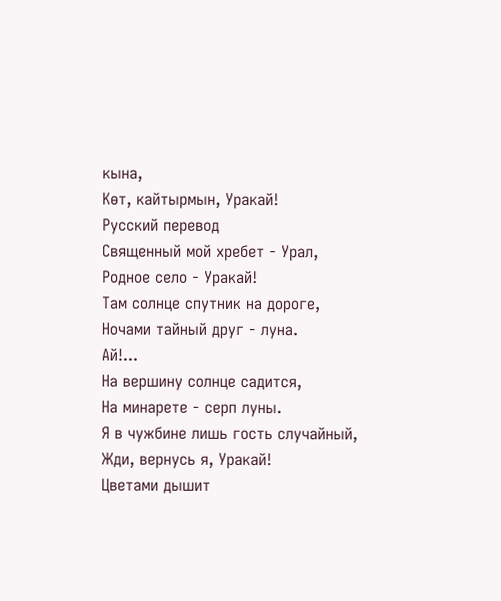кына,
Көт, кайтырмын, Уракай!
Русский перевод
Священный мой хребет - Урал,
Родное село - Уракай!
Там солнце спутник на дороге,
Ночами тайный друг - луна.
Ай!...
На вершину солнце садится,
На минарете - серп луны.
Я в чужбине лишь гость случайный,
Жди, вернусь я, Уракай!
Цветами дышит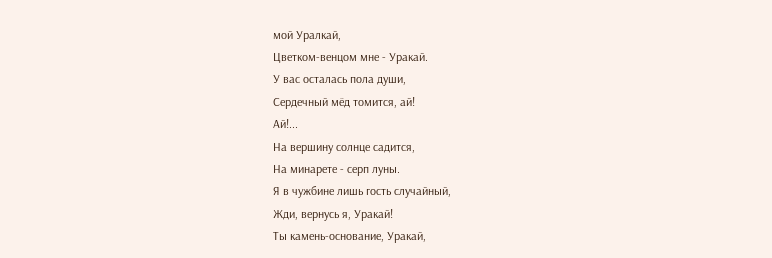мой Уралкай,
Цветком-венцом мне - Уракай.
У вас осталась пола души,
Сердечный мёд томится, ай!
Ай!...
На вершину солнце садится,
На минарете - серп луны.
Я в чужбине лишь гость случайный,
Жди, вернусь я, Уракай!
Ты камень-основание, Уракай,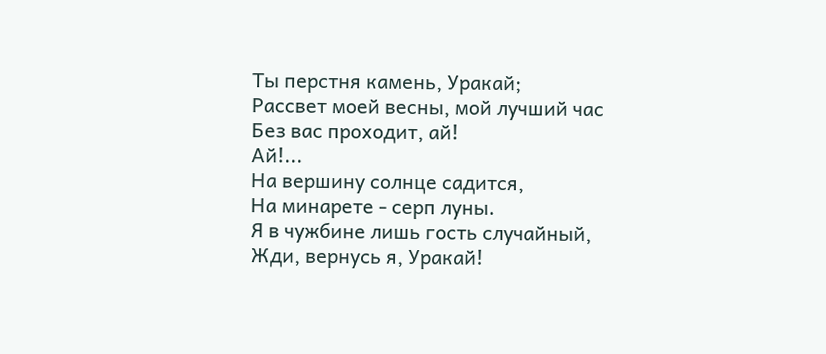Ты перстня камень, Уракай;
Рассвет моей весны, мой лучший час
Без вас проходит, ай!
Ай!...
На вершину солнце садится,
На минарете - серп луны.
Я в чужбине лишь гость случайный,
Жди, вернусь я, Уракай!